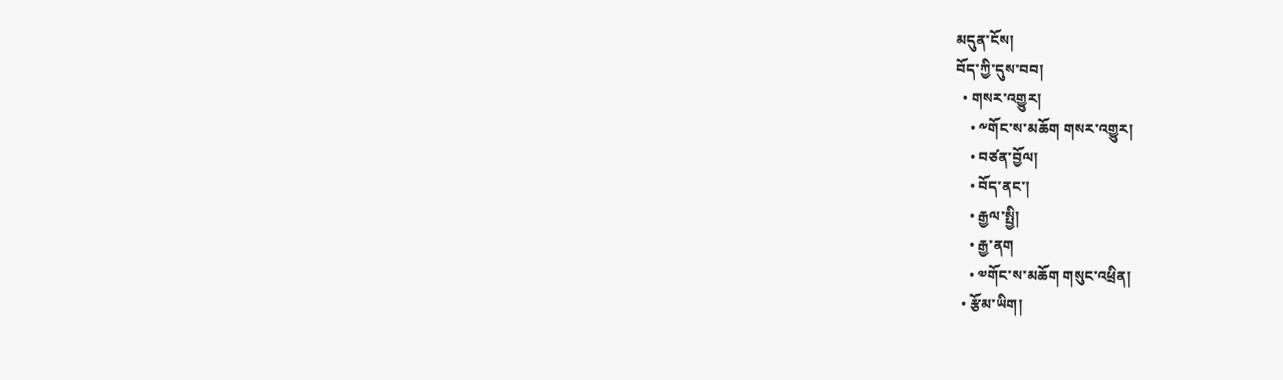མདུན་ངོས།
བོད་ཀྱི་དུས་བབ།
  • གསར་འགྱུར།
    • ༸གོང་ས་མཆོག གསར་འགྱུར།
    • བཙན་བྱོལ།
    • བོད་ནང་།
    • རྒྱལ་སྤྱི།
    • རྒྱ་ནག
    • ༧གོང་ས་མཆོག གསུང་འཕྲིན།
  • རྩོམ་ཡིག།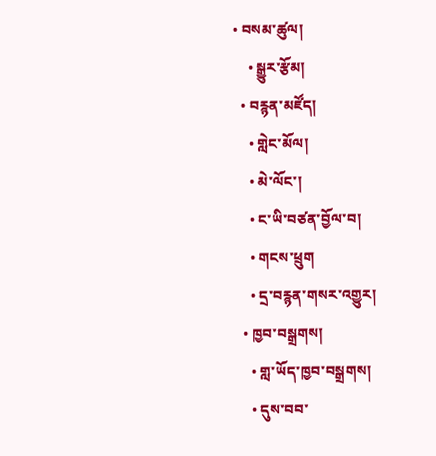• བསམ་ཚུལ།
    • སྒྱུར་རྩོམ།
  • བརྙན་མཛོད།
    • གླེང་མོལ།
    • མེ་ལོང་།
    • ང་ཡི་བཙན་བྱོལ་བ།
    • གངས་ཕྲུག
    • དྲ་བརྙན་གསར་འགྱུར།
  • ཁྱབ་བསྒྲགས།
    • གླ་ཡོད་ཁྱབ་བསྒྲགས།
    • དུས་བབ་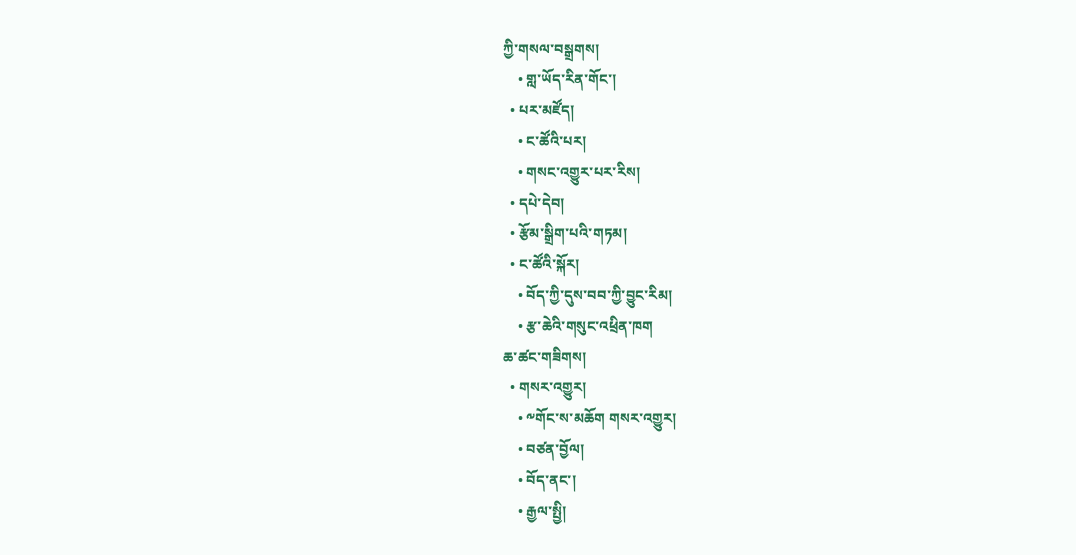ཀྱི་གསལ་བསྒྲགས།
    • གླ་ཡོད་རིན་གོང་།
  • པར་མཛོད།
    • ང་ཚོའི་པར།
    • གསང་འགྱུར་པར་རིས།
  • དཔེ་དེབ།
  • རྩོམ་སྒྲིག་པའི་གཏམ།
  • ང་ཚོའི་སྐོར།
    • བོད་ཀྱི་དུས་བབ་ཀྱི་བྱུང་རིམ།
    • རྩ་ཆེའི་གསུང་འཕྲིན་ཁག
ཆ་ཚང་གཟིགས།
  • གསར་འགྱུར།
    • ༸གོང་ས་མཆོག གསར་འགྱུར།
    • བཙན་བྱོལ།
    • བོད་ནང་།
    • རྒྱལ་སྤྱི།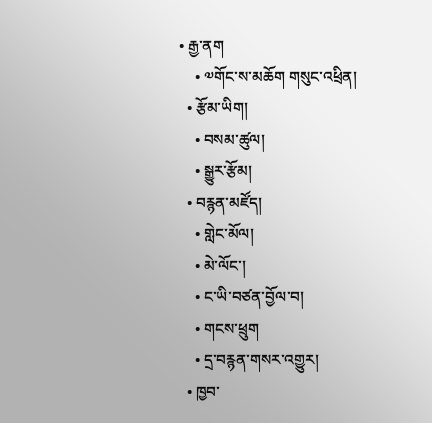• རྒྱ་ནག
    • ༧གོང་ས་མཆོག གསུང་འཕྲིན།
  • རྩོམ་ཡིག།
    • བསམ་ཚུལ།
    • སྒྱུར་རྩོམ།
  • བརྙན་མཛོད།
    • གླེང་མོལ།
    • མེ་ལོང་།
    • ང་ཡི་བཙན་བྱོལ་བ།
    • གངས་ཕྲུག
    • དྲ་བརྙན་གསར་འགྱུར།
  • ཁྱབ་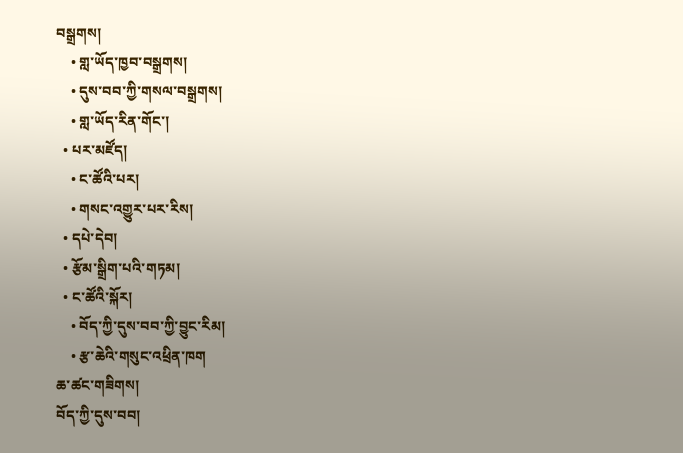བསྒྲགས།
    • གླ་ཡོད་ཁྱབ་བསྒྲགས།
    • དུས་བབ་ཀྱི་གསལ་བསྒྲགས།
    • གླ་ཡོད་རིན་གོང་།
  • པར་མཛོད།
    • ང་ཚོའི་པར།
    • གསང་འགྱུར་པར་རིས།
  • དཔེ་དེབ།
  • རྩོམ་སྒྲིག་པའི་གཏམ།
  • ང་ཚོའི་སྐོར།
    • བོད་ཀྱི་དུས་བབ་ཀྱི་བྱུང་རིམ།
    • རྩ་ཆེའི་གསུང་འཕྲིན་ཁག
ཆ་ཚང་གཟིགས།
བོད་ཀྱི་དུས་བབ།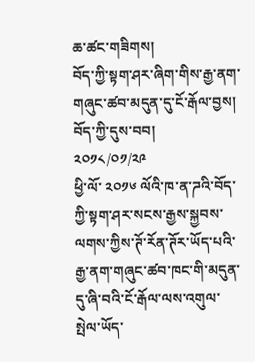ཆ་ཚང་གཟིགས།
བོད་ཀྱི་སྟག་ཤར་ཞིག་གིས་རྒྱ་ནག་གཞུང་ཚབ་མདུན་དུ་ངོ་རྒོལ་བྱས།
བོད་ཀྱི་དུས་བབ།
༢༠༡༨/༠༡/༢༩
ཕྱི་ལོ་ ༢༠༡༦ ལོའི་ཁ་ན་ཌའི་བོད་ཀྱི་སྟག་ཤར་སངས་རྒྱས་སྐྱབས་ལགས་ཀྱིས་ཊོ་རོན་ཊོར་ཡོད་པའི་རྒྱ་ནག་གཞུང་ཚབ་ཁང་གི་མདུན་དུ་ཞི་བའི་ངོ་རྒོལ་ལས་འགུལ་སྤེལ་ཡོད་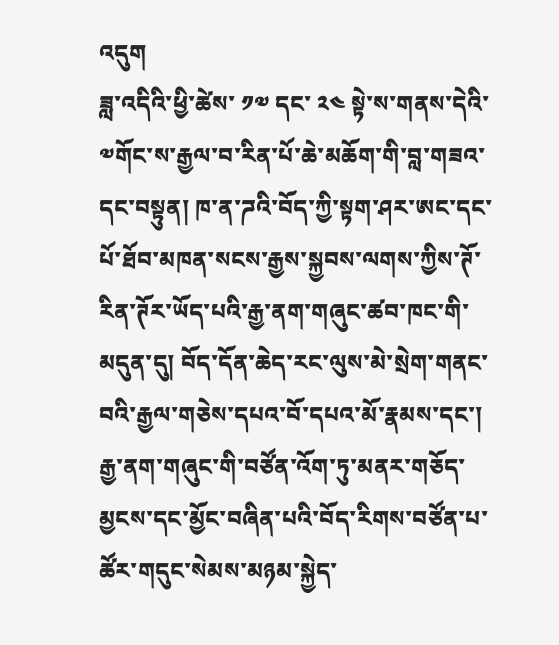འདུག
ཟླ་འདིའི་ཕྱི་ཚེས་ ༡༧ དང་ ༢༤ སྟེ་ས་གནས་དེའི་༧གོང་ས་རྒྱལ་བ་རིན་པོ་ཆེ་མཆོག་གི་བླ་གཟའ་དང་བསྟུན། ཁ་ན་ཌའི་བོད་ཀྱི་སྟག་ཤར་ཨང་དང་པོ་ཐོབ་མཁན་སངས་རྒྱས་སྐྱབས་ལགས་ཀྱིས་ཊོ་རིན་ཊོར་ཡོད་པའི་རྒྱ་ནག་གཞུང་ཚབ་ཁང་གི་མདུན་དུ། བོད་དོན་ཆེད་རང་ལུས་མེ་སྲེག་གནང་བའི་རྒྱལ་གཅེས་དཔའ་བོ་དཔའ་མོ་རྣམས་དང་། རྒྱ་ནག་གཞུང་གི་བཙོན་འོག་ཏུ་མནར་གཅོད་མྱངས་དང་མྱོང་བཞིན་པའི་བོད་རིགས་བཙོན་པ་ཚོར་གདུང་སེམས་མཉམ་སྐྱེད་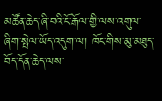མཚོན་ཆེད་ཞི་བའི་ངོ་རྒོལ་གྱི་ལས་འགུལ་ཞིག་སྤེལ་ཡོད་འདུག་ལ། ཁོང་གིས་མུ་མཐུད་བོད་དོན་ཆེད་ལས་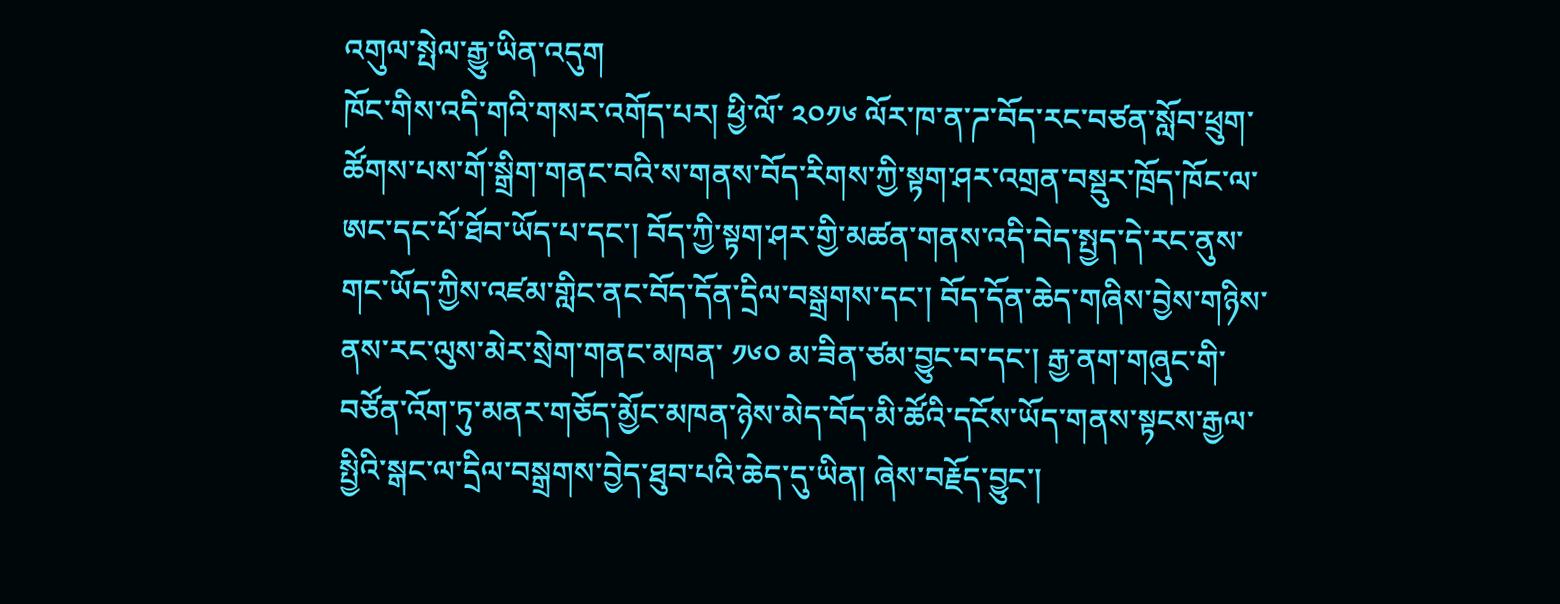འགུལ་སྤེལ་རྒྱུ་ཡིན་འདུག
ཁོང་གིས་འདི་གའི་གསར་འགོད་པར། ཕྱི་ལོ་ ༢༠༡༦ ལོར་ཁ་ན་ཌ་བོད་རང་བཙན་སློབ་ཕྲུག་ཚོགས་པས་གོ་སྒྲིག་གནང་བའི་ས་གནས་བོད་རིགས་ཀྱི་སྟག་ཤར་འགྲན་བསྡུར་ཁྲོད་ཁོང་ལ་ཨང་དང་པོ་ཐོབ་ཡོད་པ་དང་། བོད་ཀྱི་སྟག་ཤར་གྱི་མཚན་གནས་འདི་བེད་སྤྱད་དེ་རང་ནུས་གང་ཡོད་ཀྱིས་འཛམ་གླིང་ནང་བོད་དོན་དྲིལ་བསྒྲགས་དང་། བོད་དོན་ཆེད་གཞིས་བྱེས་གཉིས་ནས་རང་ལུས་མེར་སྲེག་གནང་མཁན་ ༡༦༠ མ་ཟིན་ཙམ་བྱུང་བ་དང་། རྒྱ་ནག་གཞུང་གི་བཙོན་འོག་ཏུ་མནར་གཅོད་མྱོང་མཁན་ཉེས་མེད་བོད་མི་ཚོའི་དངོས་ཡོད་གནས་སྟངས་རྒྱལ་སྤྱིའི་སྒང་ལ་དྲིལ་བསྒྲགས་བྱེད་ཐུབ་པའི་ཆེད་དུ་ཡིན། ཞེས་བརྗོད་བྱུང་།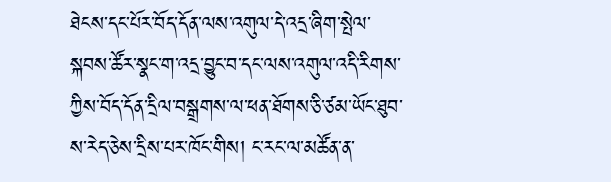ཐེངས་དང་པོར་བོད་དོན་ལས་འགུལ་དེ་འདྲ་ཞིག་སྤེལ་སྐབས་ཚོར་སྣང་ག་འདྲ་བྱུང་བ་དང་ལས་འགུལ་འདི་རིགས་ཀྱིས་བོད་དོན་དྲིལ་བསྒྲགས་ལ་ཕན་ཐོགས་ཅི་ཙམ་ཡོང་ཐུབ་ས་རེད་ཅེས་དྲིས་པར་ཁོང་གིས། ང་རང་ལ་མཚོན་ན་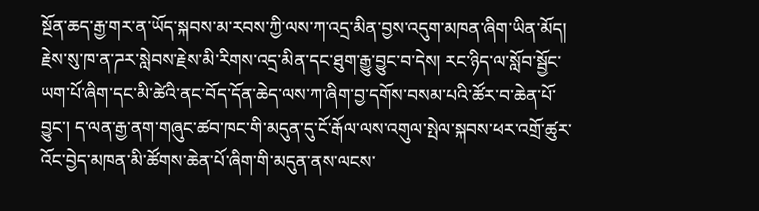སྔོན་ཆད་རྒྱ་གར་ན་ཡོད་སྐབས་མ་རབས་ཀྱི་ལས་ཀ་འདྲ་མིན་བྱས་འདུག་མཁན་ཞིག་ཡིན་མོད། རྗེས་སུ་ཁ་ན་ཌར་སླེབས་རྗེས་མི་རིགས་འདྲ་མིན་དང་ཐུག་རྒྱུ་བྱུང་བ་དེས། རང་ཉིད་ལ་སློབ་སྦྱོང་ཡག་པོ་ཞིག་དང་མི་ཚེའི་ནང་བོད་དོན་ཆེད་ལས་ཀ་ཞིག་བྱ་དགོས་བསམ་པའི་ཚོར་བ་ཆེན་པོ་བྱུང་། ད་ལན་རྒྱ་ནག་གཞུང་ཚབ་ཁང་གི་མདུན་དུ་ངོ་རྒོལ་ལས་འགུལ་སྤེལ་སྐབས་ཕར་འགྲོ་ཚུར་འོང་བྱེད་མཁན་མི་ཚོགས་ཆེན་པོ་ཞིག་གི་མདུན་ནས་ལངས་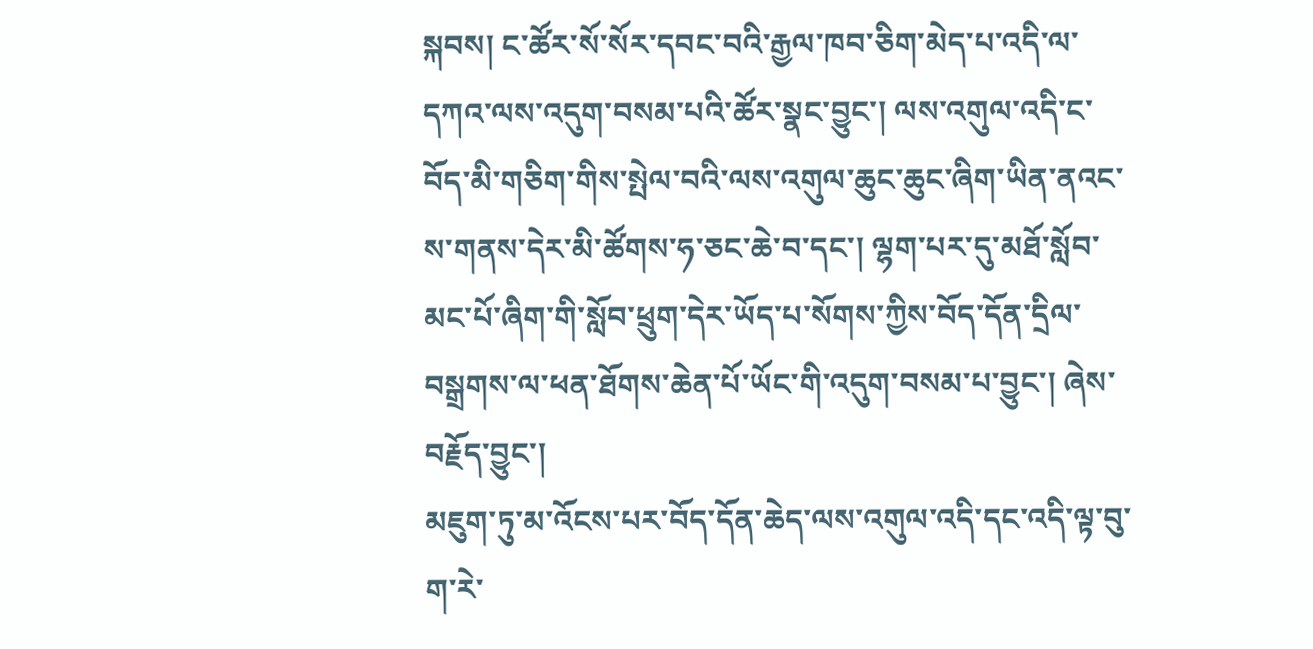སྐབས། ང་ཚོར་སོ་སོར་དབང་བའི་རྒྱལ་ཁབ་ཅིག་མེད་པ་འདི་ལ་དཀའ་ལས་འདུག་བསམ་པའི་ཚོར་སྣང་བྱུང་། ལས་འགུལ་འདི་ང་བོད་མི་གཅིག་གིས་སྤེལ་བའི་ལས་འགུལ་ཆུང་ཆུང་ཞིག་ཡིན་ནའང་ས་གནས་དེར་མི་ཚོགས་ཧ་ཅང་ཆེ་བ་དང་། ལྷག་པར་དུ་མཐོ་སློབ་མང་པོ་ཞིག་གི་སློབ་ཕྲུག་དེར་ཡོད་པ་སོགས་ཀྱིས་བོད་དོན་དྲིལ་བསྒྲགས་ལ་ཕན་ཐོགས་ཆེན་པོ་ཡོང་གི་འདུག་བསམ་པ་བྱུང་། ཞེས་བརྗོད་བྱུང་།
མཇུག་ཏུ་མ་འོངས་པར་བོད་དོན་ཆེད་ལས་འགུལ་འདི་དང་འདི་ལྟ་བུ་ག་རེ་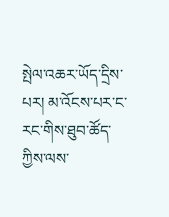སྤེལ་འཆར་ཡོད་དྲིས་པར། མ་འོངས་པར་ང་རང་གིས་ཐུབ་ཚོད་ཀྱིས་ལས་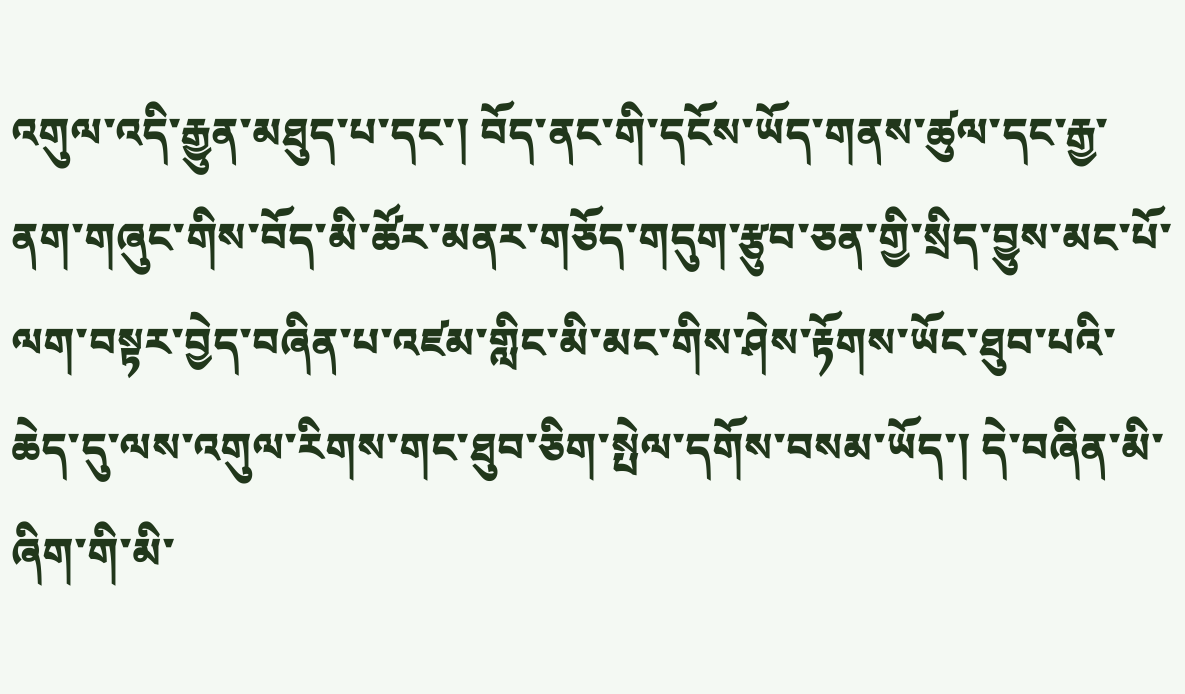འགུལ་འདི་རྒྱུན་མཐུད་པ་དང་། བོད་ནང་གི་དངོས་ཡོད་གནས་ཚུལ་དང་རྒྱ་ནག་གཞུང་གིས་བོད་མི་ཚོར་མནར་གཅོད་གདུག་རྩུབ་ཅན་གྱི་སྲིད་བྱུས་མང་པོ་ལག་བསྟར་བྱེད་བཞིན་པ་འཛམ་གླིང་མི་མང་གིས་ཤེས་རྟོགས་ཡོང་ཐུབ་པའི་ཆེད་དུ་ལས་འགུལ་རིགས་གང་ཐུབ་ཅིག་སྤེལ་དགོས་བསམ་ཡོད་། དེ་བཞིན་མི་ཞིག་གི་མི་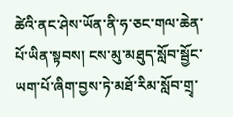ཚེའི་ནང་ཤེས་ཡོན་ནི་ཧ་ཅང་གལ་ཆེན་པོ་ཡིན་སྟབས། ངས་མུ་མཐུད་སློབ་སྦྱོང་ཡག་པོ་ཞིག་བྱས་ཏེ་མཐོ་རིམ་སློབ་གྲྭ་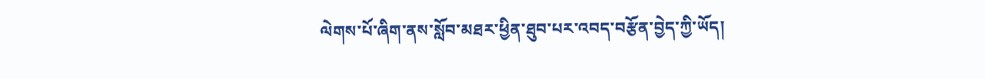ལེགས་པོ་ཞིག་ནས་སློབ་མཐར་ཕྱིན་ཐུབ་པར་འབད་བརྩོན་བྱེད་ཀྱི་ཡོད།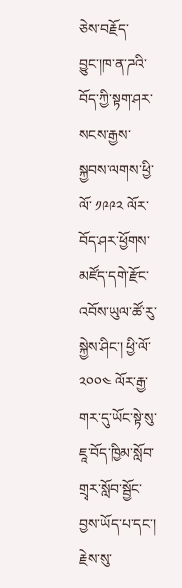ཅེས་བརྗོད་བྱུང་།ཁ་ན་ཌའི་བོད་ཀྱི་སྟག་ཤར་སངས་རྒྱས་སྐྱབས་ལགས་ཕྱི་ལོ་ ༡༩༩༢ ལོར་བོད་ཤར་ཕྱོགས་མཛོད་དགེ་རྫོང་འབོས་ཡུལ་ཚོ་རུ་སྐྱེས་ཤིང་། ཕྱི་ལོ་ ༢༠༠༤ ལོར་རྒྱ་གར་དུ་ཡོང་སྟེ་སུ་ཇཱ་བོད་ཁྱིམ་སློབ་གྲྭར་སློབ་སྦྱོང་བྱས་ཡོད་པ་དང་། རྗེས་སུ་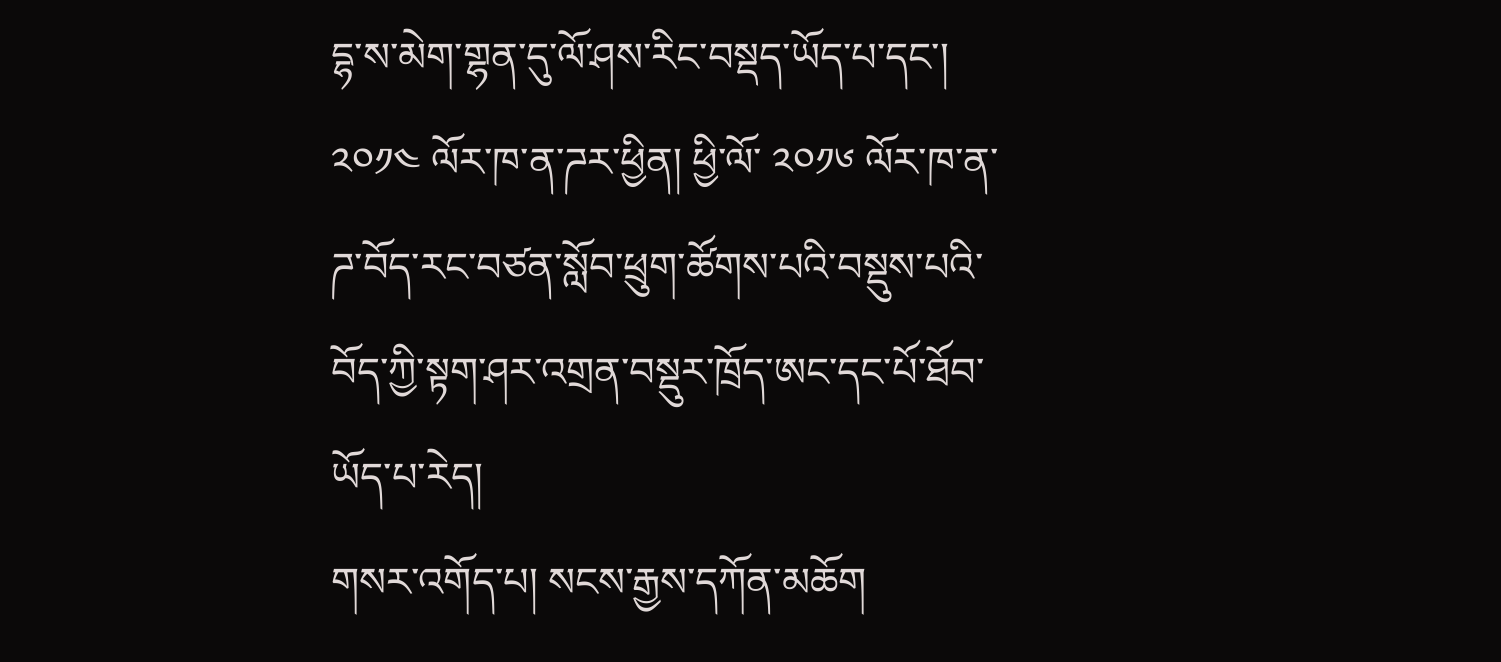དྷ་ས་མེག་གྷན་དུ་ལོ་ཤས་རིང་བསྡད་ཡོད་པ་དང་། ༢༠༡༤ ལོར་ཁ་ན་ཌར་ཕྱིན། ཕྱི་ལོ་ ༢༠༡༦ ལོར་ཁ་ན་ཌ་བོད་རང་བཙན་སློབ་ཕྲུག་ཚོགས་པའི་བསྡུས་པའི་བོད་ཀྱི་སྟག་ཤར་འགྲན་བསྡུར་ཁྲོད་ཨང་དང་པོ་ཐོབ་ཡོད་པ་རེད།
གསར་འགོད་པ། སངས་རྒྱས་དཀོན་མཆོག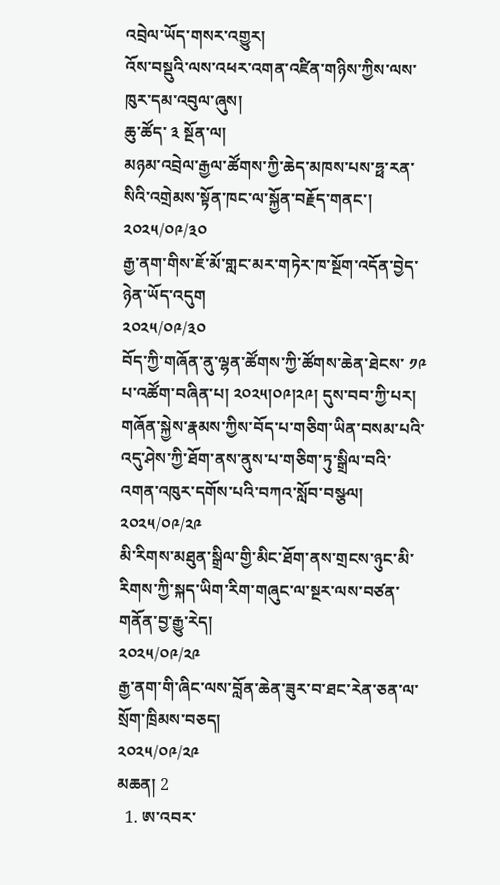འབྲེལ་ཡོད་གསར་འགྱུར།
འོས་བསྡུའི་ལས་འཕར་འགན་འཛིན་གཉིས་ཀྱིས་ལས་ཁུར་དམ་འབུལ་ཞུས།
ཆུ་ཚོད་ ༣ སྔོན་ལ།
མཉམ་འབྲེལ་རྒྱལ་ཚོགས་ཀྱི་ཆེད་མཁས་པས་ཧྥ་རན་སིའི་འགྲེམས་སྟོན་ཁང་ལ་སྐྱོན་བརྗོད་གནང་།
༢༠༢༥/༠༩/༣༠
རྒྱ་ནག་གིས་ཇོ་མོ་གླང་མར་གཏེར་ཁ་སྔོག་འདོན་བྱེད་ཉེན་ཡོད་འདུག
༢༠༢༥/༠༩/༣༠
བོད་ཀྱི་གཞོན་ནུ་ལྷན་ཚོགས་ཀྱི་ཚོགས་ཆེན་ཐེངས་ ༡༩ པ་འཚོག་བཞིན་པ། ༢༠༢༥།༠༩།༢༩། དུས་བབ་ཀྱི་པར།
གཞོན་སྐྱེས་རྣམས་ཀྱིས་བོད་པ་གཅིག་ཡིན་བསམ་པའི་འདུ་ཤེས་ཀྱི་ཐོག་ནས་ནུས་པ་གཅིག་ཏུ་སྒྲིལ་བའི་འགན་འཁུར་དགོས་པའི་བཀའ་སློབ་བསྩལ།
༢༠༢༥/༠༩/༢༩
མི་རིགས་མཐུན་སྒྲིལ་གྱི་མིང་ཐོག་ནས་གྲངས་ཉུང་མི་རིགས་ཀྱི་སྐད་ཡིག་རིག་གཞུང་ལ་སྔར་ལས་བཙན་གནོན་བྱ་རྒྱུ་རེད།
༢༠༢༥/༠༩/༢༩
རྒྱ་ནག་གི་ཞིང་ལས་བློན་ཆེན་ཟུར་བ་ཐང་རེན་ཅན་ལ་སྲོག་ཁྲིམས་བཅད།
༢༠༢༥/༠༩/༢༩
མཆན། 2
  1. ཨ་འབར་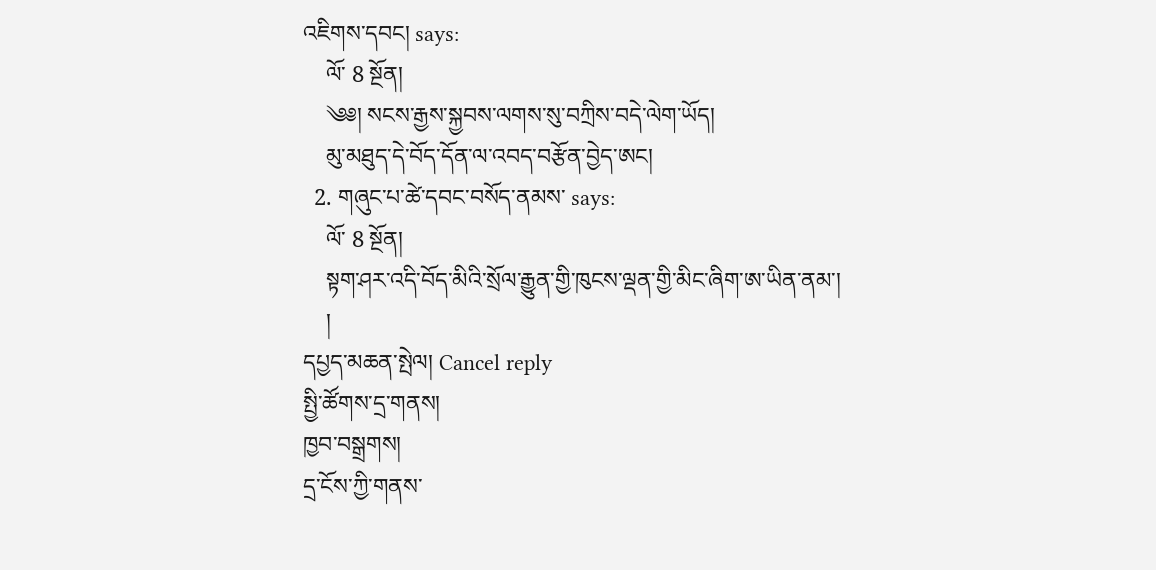འཇིགས་དབང། says:
    ལོ་ 8 སྔོན།
    ༄༅། སངས་རྒྱས་སྐྱབས་ལགས་སུ་བཀྲིས་བདེ་ལེག་ཡོད།
    མུ་མཐུད་དེ་བོད་དོན་ལ་འབད་བརྩོན་བྱེད་ཨང།
  2. གཞུང་པ་ཚེ་དབང་བསོད་ནམས་ says:
    ལོ་ 8 སྔོན།
    སྟག་ཤར་འདི་བོད་མིའི་སྲོལ་རྒྱུན་གྱི་ཁུངས་ལྡན་གྱི་མིང་ཞིག་ཨ་ཡིན་ནམ་།
    །
དཔྱད་མཆན་སྤེལ། Cancel reply
སྤྱི་ཚོགས་དྲ་གནས།
ཁྱབ་བསྒྲགས།
དྲ་ངོས་ཀྱི་གནས་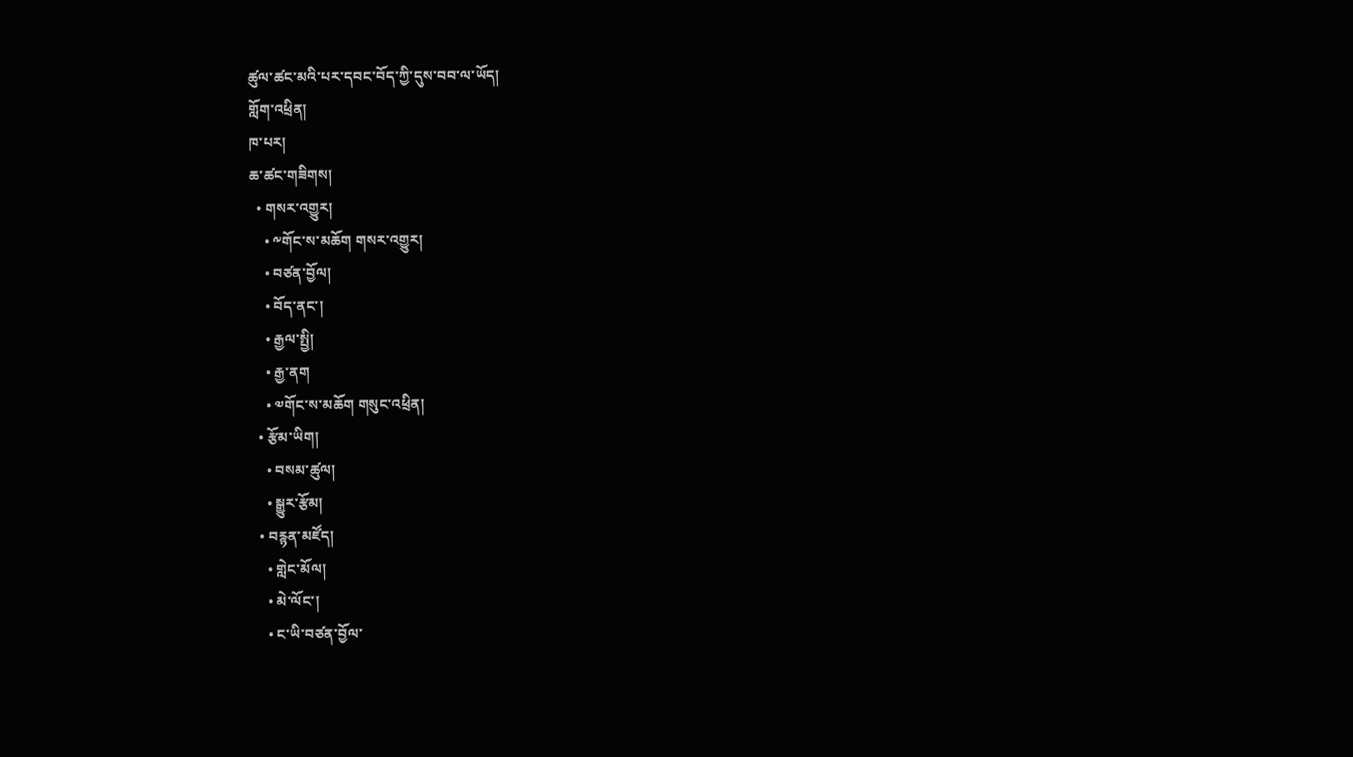ཚུལ་ཚང་མའི་པར་དབང་བོད་ཀྱི་དུས་བབ་ལ་ཡོད།
གློག་འཕྲིན།
ཁ་པར།
ཆ་ཚང་གཟིགས།
  • གསར་འགྱུར།
    • ༸གོང་ས་མཆོག གསར་འགྱུར།
    • བཙན་བྱོལ།
    • བོད་ནང་།
    • རྒྱལ་སྤྱི།
    • རྒྱ་ནག
    • ༧གོང་ས་མཆོག གསུང་འཕྲིན།
  • རྩོམ་ཡིག།
    • བསམ་ཚུལ།
    • སྒྱུར་རྩོམ།
  • བརྙན་མཛོད།
    • གླེང་མོལ།
    • མེ་ལོང་།
    • ང་ཡི་བཙན་བྱོལ་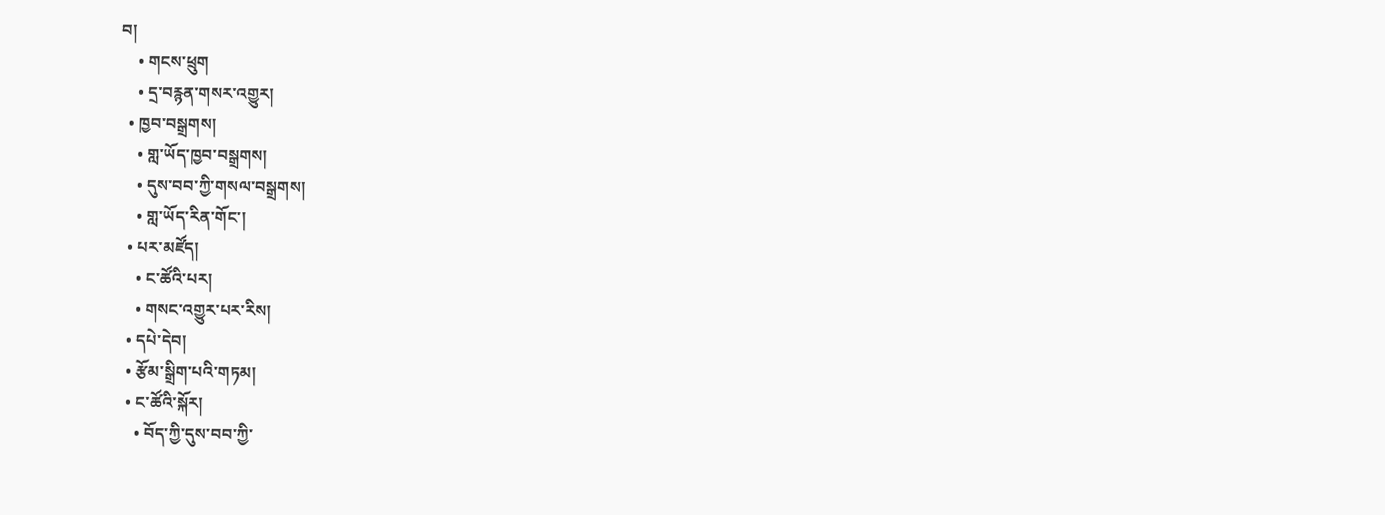བ།
    • གངས་ཕྲུག
    • དྲ་བརྙན་གསར་འགྱུར།
  • ཁྱབ་བསྒྲགས།
    • གླ་ཡོད་ཁྱབ་བསྒྲགས།
    • དུས་བབ་ཀྱི་གསལ་བསྒྲགས།
    • གླ་ཡོད་རིན་གོང་།
  • པར་མཛོད།
    • ང་ཚོའི་པར།
    • གསང་འགྱུར་པར་རིས།
  • དཔེ་དེབ།
  • རྩོམ་སྒྲིག་པའི་གཏམ།
  • ང་ཚོའི་སྐོར།
    • བོད་ཀྱི་དུས་བབ་ཀྱི་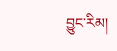བྱུང་རིམ།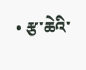• རྩ་ཆེའི་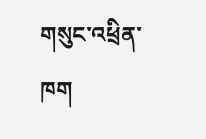གསུང་འཕྲིན་ཁག